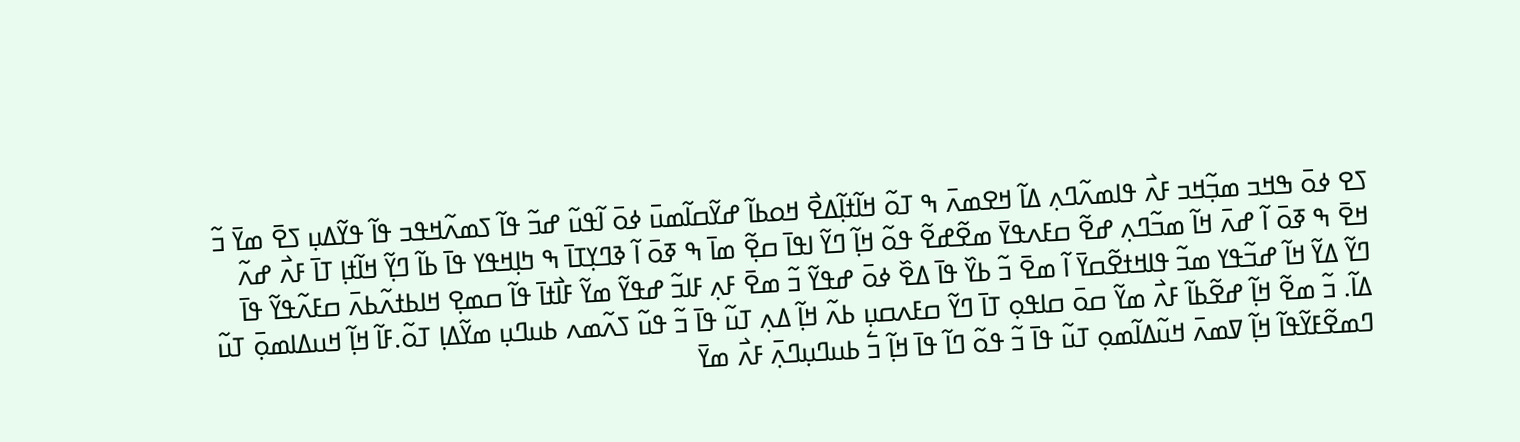ߖߐ ߦߋ߫ ߒߞߏ ߘߏ߲߬ߞߏ ߓߍ߯ ߟߊߘߍ߬ߣߍ߲ ߡߊ߬ ߞߐߘߍ߫ ߒ ߠߋ߬ ߞߊ߬ߙߊ߲߬ߡߐ߯ ߞߋߕߊ߬ ߝߌ߬ߛߊ߬ߘߎ߫ ߦߋ߫ ߊ߬ߟߎ߬ ߝߏ߬ ߟߊ߬ ߖߘߍ߬ߞߟߏ ߟߊ߬ ߟߌ߬ߡߎ߲ ߖߐ߫ ߘߌ߫ ߏ߬ ߞߐ߫ ߒ ߧߋ߫ ߊ߬ ߝߍ߫ ߞߊ߬ ߘߏ߬ߣߍ߲ ߝߐ߬ ߛߓߍߟߌ߫ ߘߐ߬ߝߐ߬ ߟߋ߬ ߞߊ߲߬ ߣߌ߬ ߊߟߊ߫ ߛߐ߲߬ ߘߊ߫ ߒ ߧߋ߫ ߊ߬ ߢߣߌ߲ߠߊ߫ ߒ ߤߊ߲ߞߟߌ ߟߊ߫ ߕߊ߬ ߣߌ߲߬ ߞߊ߬ߙߊ߲ ߠߊ߫ ߓߍ߯ ߝߍ߬ ߣߌ߬ ߡߌ߬ ߞߊ߬ ߝߏ߬ߟߌ ߘߏ߬ ߟߊߞߙߐ߬ߛߌ߫ ߊ߬ ߘߐ߫ ߏ߬ ߕߌ߰ ߟߊ߫ ߡߐ߰ ߦߋ߫ ߝߟߌ߬ ߏ߬ ߘߐ߫ ߓߍ߲ ߓߊߏ߬ ߝߟߌ߬ ߘߌ߬ ߓߊ߯ߙߊ߫ ߟߊ߬ ߛߘߐ߲ ߞߊߕߙߍ߬ߕߍ߫ ߛߓߍ߬ߟߌ߬ ߟߊ߫ ߡߊ߬. ߏ߬ ߘߐ߬ ߞߊ߲߬ ߝߐ߬ߕߊ߬ ߓߍ߯ ߘߌ߬ ߛߋ߫ ߛߊߟߋ߲ ߠߊ߫ ߣߌ߬ ߛߓߍߛߎ߲ ߕߍ߬ ߞߊ߲߬ ߡߍ߲ ߠߎ߬ ߟߊ߫ ߏ߬ ߟߎ߬ ߖߍ߬ߘߍ ߕߎߣߎ߲ ߘߌ߬ߡߊ߲ ߠߋ߬.ߓߊ߬ ߞߊ߲߬ ߞߎߡߊߘߋ߲߫ ߠߎ߬ ߣߘߐ߬ߓߌ߬ߟߊ߬ ߞߊ߲߬ ߜߘߍ߫ ߞߎ߬ߡߊ߬ߘߋ߲ ߠߎ߬ ߟߊ߫ ߏ߬ ߟߋ߬ ߣߊ߬ ߟߊ߫ ߞߊ߲߬ ߏ߱ ߕߎߣߎ߲ߣߍ߲߫ ߓߍ߯ ߘߌ߫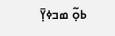ߕߋ߲߬ ߘߏߦߌ߲߫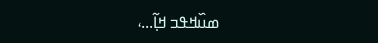ߘߎ߰ߞߟߏ ߞߊ߲߬...،